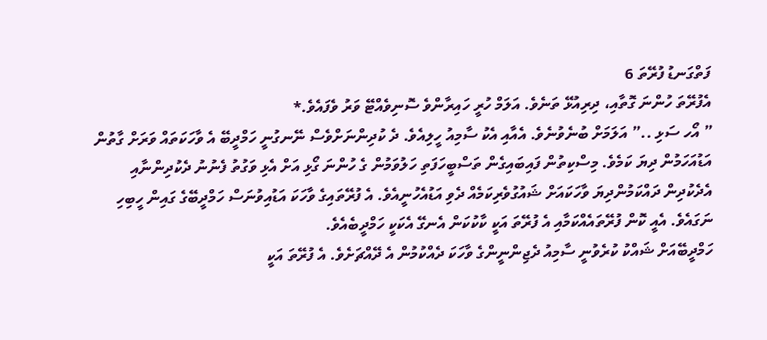ފަތްގަނޑު ފުރޭތަ 6
އެފުރޭތަ ހުންނަ ގޮތާއި، ދިރިއުޅޭ ތަނެވެ. އަލަމް ހުރީ ހައިރާންވެ ސޮނިވެއްޓޭ ވަރު ވެފައެވެ.*
” އޯހ ސަޅި ..” އަލަމަށް ބުނެވުނެވެ. އެއާއި އެކު ސާމިއު ހީލިއެވެ. ދެ ކުދިންނަށްވެސް ނޭނގުނީ ހަމްދީބޭ އެ ވާހަކަތައް ވަރަށް ގާތުން އަޑުއަހަމުން ދިޔަ ކަމެވެ. މިސްކިތުން ފައިބައިގެން ތަސްބީހަފަތި ހަލުވަމުން ގެ ހުންނަ ގޯޅި އަށް އެޅި ވަގުތު ފެނުނު ދެކުދިންނާއި އެދެކުދިން ދައްކަމުންދިޔަ ވާހަކައަށް ޝައުގުވެރިކަމެއް ދެވި އަޑުއެހުނީއެވެ. އެ ފުރޭތައިގެ ވާހަކަ އަޑުއިވުނަސް ހަމްދީބޭގެ ގައިން ހީބިހި ނަގައެވެ. އެއީ ކޮން ފުރޭތައެއްކަމާއި އެ ފުރޭތަ އަކީ ކާކުކަން އެނގޭ އެކަކީ ހަމްދީބެއެވެ.
ހަމްދީބޭއަށް ޝައްކު ކުރެވުނީ ސާމިއު ދެޖިންނީންގެ ވާހަކަ ދެއްކުމުން އެ ދޭއްޗަށެވެ. އެ ފުރޭތަ އަކީ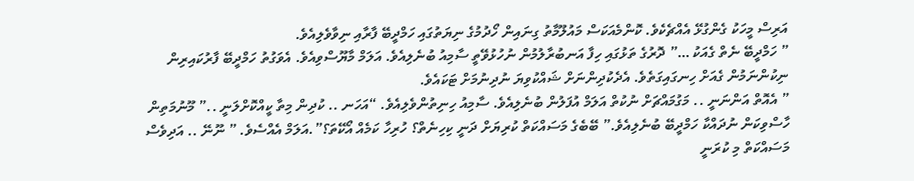އަރިސް މީހަކު ގެންގުޅޭ އެއްޗެކެވެ. ކޮންމެއަކަސް މައުލޫމާތު ގިނައިން ހޯދުމުގެ ނިޔަތުގައި ހަމްދީބޭ ފާރާއި ނިވާވެލިއެވެ.
” ހަމްދީބޭ ނެތް ގެއަކު …” ދޮރުގެ ތަޅުގައި ހިފާ އަނބުރާލުމުން ނުހުޅުވޭތީ ސާމިއު ބުނެލިއެވެ. އަލަމް މާޔޫސްވިއެވެ. އެވަގުތު ހަމްދީބޭ ފާރުކައިރިން ނިކުންނަމުން ގެއަށް ހިނގައިގަތެވެ. އެދެކުދިންނަށް ޝައްކުވިޔަ ނުދިނުމަށް ޓަކައެވެ.
” އެއޮތް އަންނަނީ .. މަގުމައްޗަށް ނުކުތް އަލަމް އުފަލުން ބުނެލިއެވެ. ސާމިއު ހިނިތުންވެލިއެވެ. “އަހަނ .. ކުދިން މިތާ ކީއްކޮށްލަނީ ..” މޫނުމަތިން ހާސްވިކަން ނުދައްކާ ހަމްދީބޭ ބުނެލިއެވެ.” ބޭބެގެ މަސައްކަތް ކުރިޔަށް ދަނީ ކިހިނެތް؟ ހުރިހާ ކަމެއް އޯކޭތަ؟”.އަލަމް އެއްސެވެ. ” ނޫނޭ .. އަދިވެސް މަސައްކަތް މި ކުރަނީ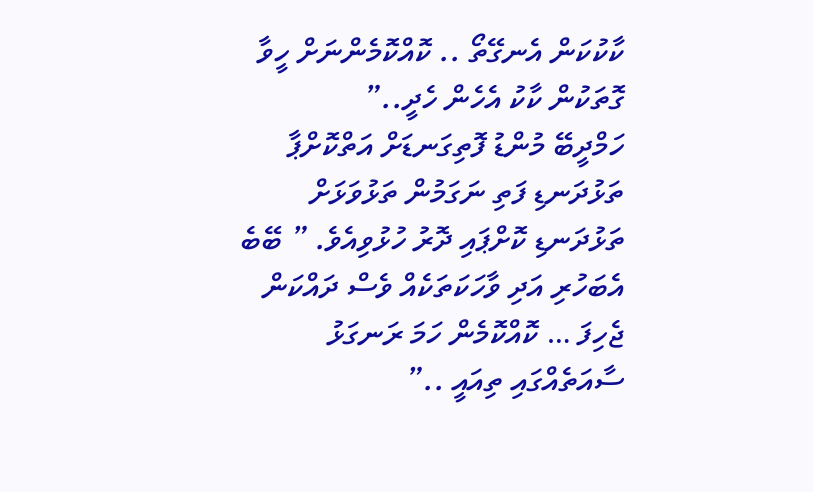ކާކުކަން އެނގޭތޯ .. ކޮއްކޮމެންނަށް ހީވާ ގޮތަކުން ކާކު އެހެން ހެދީ..”
ހަމްދީބޭ މުންޑު ފޮތިގަނޑަށް އަތްކޮށްޕާ ތަޅުދަނޑި ފަތި ނަގަމުން ތަޅުވަޅަށް ތަޅުދަނޑި ކޮށްޕައި ދޮރު ހުޅުވިއެވެ. ” ބޭބެ އެބަހުރި އަދި ވާހަކަތަކެއް ވެސް ދައްކަން ޖެހިފަ … ކޮއްކޮމެން ހަމަ ރަނގަޅު ސާއަތެއްގައި ތިއައީ ..”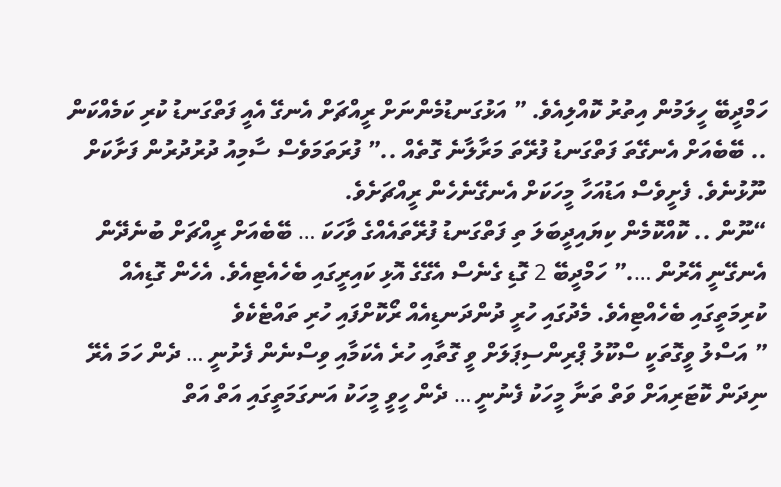ހަމްދީބޭ ހީލަމުން އިތުރު ކޮއްލިއެވެ. ” އަޅުގަނޑުމެންނަށް ރީއްޗަށް އެނގޭ އެއީ ފަތްގަނޑު ކުރި ކަމެއްކަން .. ބޭބެއަށް އެނގޭތަ ފަތްގަނޑު ފުރޭތަ މަރާލާނެ ގޮތެއް ..” ފުރަތަމަވެސް ސާމިއު ދުރުދުރުން ފަށާކަށް ނޫޅުނެވެ. ފެށީވެސް އަޑުއަހާ މީހަކަށް އެނގޭނެހެން ރީއްޗަށެވެ.
“ނޫން .. ކޮއްކޮމެން ކިޔައިދީބަލަ ތި ފަތްގަނޑު ފުރޭތައެއްގެ ވާހަކަ … ބޭބެއަށް ރީއްޗަށް ބުނެދޭން އެނގޭނީ އޭރުން ….” ހަމްދީބޭ 2 ގޮޑި ގެނެސް އެގޭގެ އޮޅި ކައިރީގައި ބެހެއެޓިއެވެ. އެހެން ގޮޑިއެއް ކުރިމަތީގައި ބެހެއްޓިއެވެ. މެދުގައި ހުރީ ދުންދަނޑިއެއް ރޯކޮށްފައި ހުރި ތައްޓެކެވެ
” އަސްލު ވީގޮތަކީ ސްކޫލު ޕްރިންސިޕަލަށް ވީ ގޮތާއި ހުރެ އެކަމާއި ވިސްނެން ފެށުނީ … ދެން ހަމަ އެރޭ ނިދަން ކޮޓަރިއަށް ވަތް ތަނާ މީހަކު ފެނުނީ … ދެން ހީވީ މީހަކު އަނގަމަތީގައި އަތް އަތް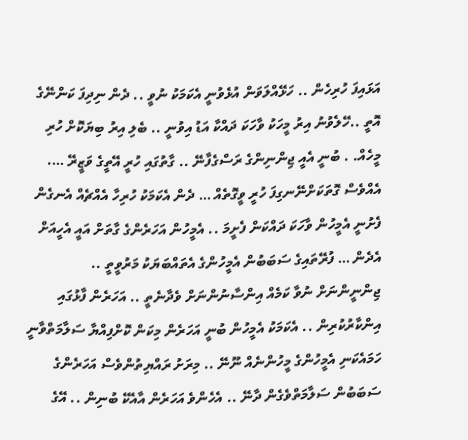އަޅައިފަ ހުރިހެން .. ހަޅޭއްލަވަން އުޅެވުނީ އެކަމަކު ނުވީ .. ދެން ނިދިފަ ކަންނޭގެ އޮތީ ..ހޭލެވުނު އިރު މީހަކު ވާހަކަ ދައްކާ އަޑު އިވުނީ .. ބެލި އިރު ބިޔަކޮށް ހުރި މީހެއް. . ބުނީ އެއީ ޖިންނިންގެ ރަސްގެފާނޭ .. ގާތުގައި ހުރީ އޭތީގެ ވަޒީރޭ …. އެއްވެސް ގޮތަކަށްނޭނގިފަ ހުރީ ވީގޮތެއް … ދެން އެކަމަކު ހުރިހާ އެއްޗެއް އެނގެން ފެށުނީ އެމީހުން ވާހަކަ ދައްކަން ފެށީމަ .. އެމީހުން އަހަރެންގެ ގާތަށް އައީ އެހީއަށް އެދެން … ފުރޭތައިގެ ސަބަބުން އެމީހުންގެ އެތައްބަޔަކު މަރުވީތީ .. ޖިންނީންނަށް ނުވާ ކަމެއް އިންސާނުންނަށް ވެދާނެތީ .. އަހަރެން ފާޅުގައި އިންކާރުކުރިން .. އެކަމަކު އެމީހުން ބުނީ އަހަރެން މިކަން ކޮށްފިއްޔާ ސަލާމަތްވާނީ ހަމައެކަނި އެމީހުންގެ މީހުންނެއް ނޫނޭ .. މިރަށު ރައްޔިތުންވެސް އަހަރެންގެ ސަބަބުން ސަލާމަތްވެގެން ދާނޭ .. އެހެންވެ އަހަރެން އާއެކޭ ބުނިން .. އޭގެ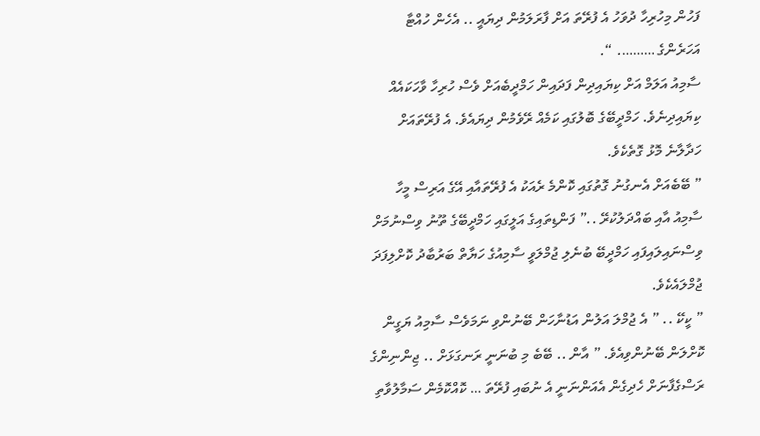ފަހުން މިހުރިހާ ދުވަހު އެ ފުރޭތަ އަށް ފާރަލަމުން ދިޔައީ .. އެހެން ހުއްޓާ އަހަރެންގެ ………. “.
ސާމިއު އަލަމް އަށް ކިޔައިދިން ފަދައިން ހަމްދީބެއަށް ވެސް ހުރިހާ ވާހަކައެއް ކިޔައިދިނެވެ. ހަމްދީބޭގެ ބޮލުގައި ކަމެއް ރޭވެމުން ދިޔައެވެ. އެ ފުރޭތައަށް ހަދާލާނެ މޮޅު ގޮތެކެވެ.
” ބޭބެއަށް އެނގުނު ގޮތުގައި ކޮންމެ ރެއަކު އެ ފުރޭތައާއި އޭގެ އަރިސް މީހާ ސާމިއު އާއި ބައްދަލުކުރޭ ..” ފަންޑިތައިގެ އަލީގައި ހަމްދީބޭގެ ތޫނު ވިސްނުމަށް ވިސްނައިލައިފައި ހަމްދީބޭ ބުނެލި ޖުމްލަވީ ސާމިއުގެ ހަޔާތް ބަރުބާދު ކޮށްލިފަދަ ޖުމްލައެކެވެ.
” ކީކޭ .. ” އެ ޖުމްލަ އަލުން އަޑުނާހަން ބޭނުންވި ނަމަވެސް ސާމިއު ޔަގީން ކޮށްލަން ބޭނުންވިއެވެ. ” އާން .. ބޭބެ މި ބުނަނީ ރަނގަޅަށް .. ޖިންނިންގެ ރަސްގެފާނަށް ހެދިގެން އެއަންނަނީ އެ ނުބައި ފުރޭތަ … ކޮއްކޮމެން ސަމާލުވާތި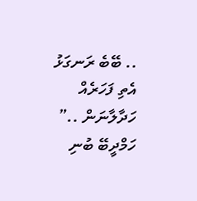.. ބޭބެ ރަނގަޅު އެތި ފަހަރެއް ހަދާލާނަން ..” ހަމްދީބޭ ބުނި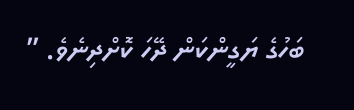ބަހުގެ ޔަގީންކަން ދޭހަ ކޮށްދިނެވެ. ”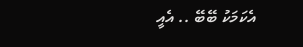އެކަމަކު ބޭބޭ .. އެއީ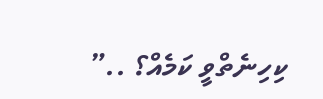ކިހިނެތްވީ ކަމެއް؟ ..”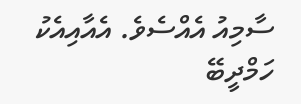ސާމިއު އެއްސެވެ. އެއާއިއެކު ހަމްދީބޭ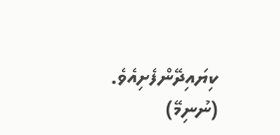ކިޔައިދޭންފެށިއެވެ.
(ނުނިމޭ)